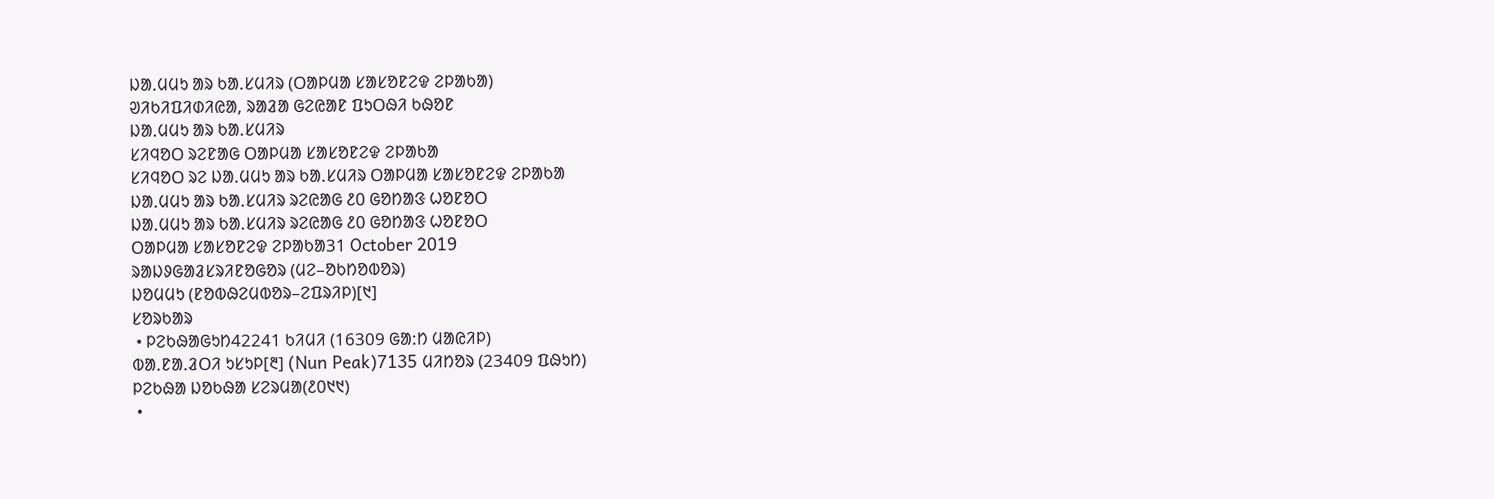ᱡᱟᱹᱢᱢᱩ ᱟᱨ ᱠᱟᱹᱥᱢᱤᱨ (ᱛᱟᱞᱢᱟ ᱥᱟᱥᱚᱱᱮᱫ ᱮᱞᱟᱠᱟ)
ᱣᱤᱠᱤᱯᱤᱰᱤᱭᱟ, ᱨᱟᱲᱟ ᱜᱮᱭᱟᱱ ᱯᱩᱛᱷᱤ ᱠᱷᱚᱱ
ᱡᱟᱹᱢᱢᱩ ᱟᱨ ᱠᱟᱹᱥᱢᱤᱨ
ᱥᱤᱧᱚᱛ ᱨᱮᱱᱟᱜ ᱛᱟᱞᱢᱟ ᱥᱟᱥᱚᱱᱮᱫ ᱮᱞᱟᱠᱟ
ᱥᱤᱧᱚᱛ ᱨᱮ ᱡᱟᱹᱢᱢᱩ ᱟᱨ ᱠᱟᱹᱥᱢᱤᱨ ᱛᱟᱞᱢᱟ ᱥᱟᱥᱚᱱᱮᱫ ᱮᱞᱟᱠᱟ
ᱡᱟᱹᱢᱢᱩ ᱟᱨ ᱠᱟᱹᱥᱢᱤᱨ ᱨᱮᱭᱟᱜ ᱒᱐ ᱜᱚᱴᱟᱝ ᱦᱚᱱᱚᱛ
ᱡᱟᱹᱢᱢᱩ ᱟᱨ ᱠᱟᱹᱥᱢᱤᱨ ᱨᱮᱭᱟᱜ ᱒᱐ ᱜᱚᱴᱟᱝ ᱦᱚᱱᱚᱛ
ᱛᱟᱞᱢᱟ ᱥᱟᱥᱚᱱᱮᱫ ᱮᱞᱟᱠᱟ31 October 2019
ᱨᱟᱡᱽᱜᱟᱲᱥᱨᱤᱱᱚᱜᱚᱨ (ᱢᱮ–ᱚᱠᱴᱚᱵᱚᱨ)
ᱡᱚᱢᱢᱩ (ᱱᱚᱵᱷᱮᱢᱵᱚᱨ–ᱮᱯᱨᱤᱞ)[᱑]
ᱥᱚᱨᱠᱟᱨ
 • ᱞᱮᱠᱷᱟᱜᱩᱴ42241 ᱠᱤᱢᱤ (16309 ᱜᱟᱺᱴ ᱢᱟᱭᱤᱞ)
ᱵᱟᱹᱱᱟᱹᱲᱛᱤ ᱩᱥᱩᱞ[᱓] (Nun Peak)7135 ᱢᱤᱴᱚᱨ (23409 ᱯᱷᱩᱴ)
ᱞᱮᱠᱷᱟ ᱡᱚᱠᱷᱟ ᱥᱮᱨᱢᱟ(᱒᱐᱑᱑)
 •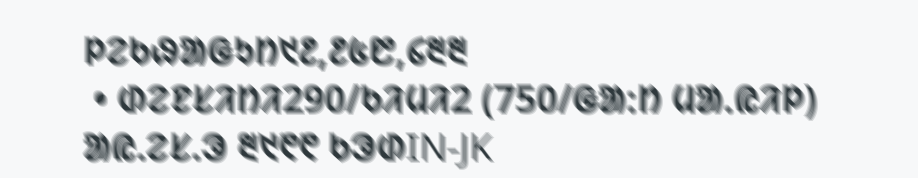ᱞᱮᱠᱷᱟᱜᱩᱴ᱑᱒,᱒᱕᱘,᱔᱓᱓
 • ᱰᱮᱱᱥᱤᱴᱤ290/ᱠᱤᱢᱤ2 (750/ᱜᱟᱺᱴ ᱢᱟᱹᱭᱤᱞ)
ᱟᱭ.ᱮᱥ.ᱳ ᱓᱑᱖᱖ ᱠᱳᱰIN-JK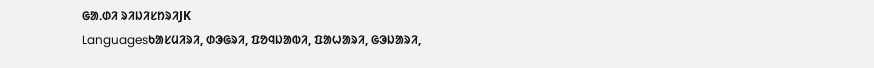ᱜᱟᱹᱰᱤ ᱨᱤᱡᱤᱥᱴᱨᱤJK
Languagesᱠᱟᱥᱢᱤᱨᱤ, ᱰᱳᱜᱨᱤ, ᱯᱚᱧᱡᱟᱵᱤ, ᱯᱟᱦᱟᱨᱤ, ᱜᱳᱡᱟᱨᱤ,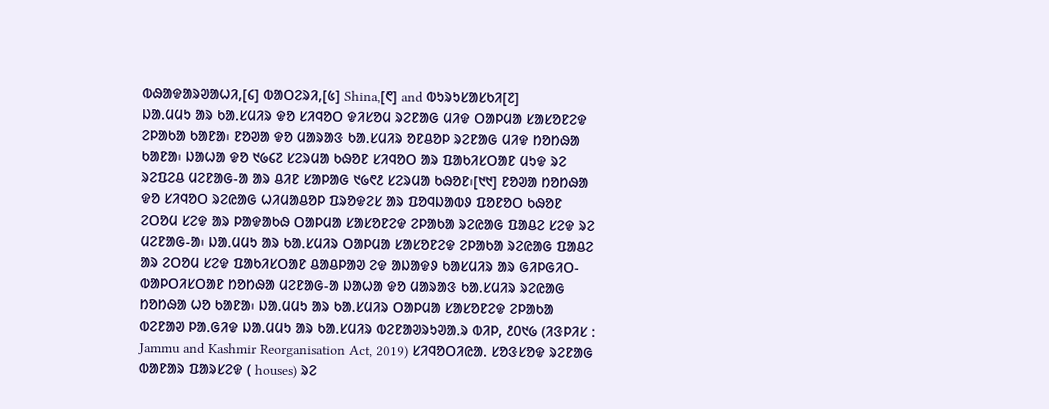ᱵᱷᱟᱫᱟᱨᱣᱟᱦᱤ,[᱔] ᱵᱟᱛᱮᱨᱤ,[᱕] Shina,[᱖] and ᱵᱩᱨᱩᱥᱟᱥᱠᱤ[᱗]
ᱡᱟᱹᱢᱢᱩ ᱟᱨ ᱠᱟᱹᱥᱢᱤᱨ ᱫᱚ ᱥᱤᱧᱚᱛ ᱫᱤᱥᱚᱢ ᱨᱮᱱᱟᱜ ᱢᱤᱫ ᱛᱟᱞᱢᱟ ᱥᱟᱥᱚᱱᱮᱫ ᱮᱞᱟᱠᱟ ᱠᱟᱱᱟ᱾ ᱱᱚᱣᱟ ᱫᱚ ᱢᱟᱨᱟᱝ ᱠᱟᱹᱥᱢᱤᱨ ᱚᱱᱪᱚᱞ ᱨᱮᱱᱟᱜ ᱢᱤᱫ ᱴᱚᱴᱷᱟ ᱠᱟᱱᱟ᱾ ᱡᱟᱦᱟ ᱫᱚ ᱑᱙᱔᱗ ᱥᱮᱨᱢᱟ ᱠᱷᱚᱱ ᱥᱤᱧᱚᱛ ᱟᱨ ᱯᱟᱠᱤᱥᱛᱟᱱ ᱢᱩᱫ ᱨᱮ ᱨᱮᱯᱮᱪ ᱢᱮᱱᱟᱜ-ᱟ ᱟᱨ ᱪᱤᱱ ᱥᱟᱞᱟᱜ ᱑᱙᱖᱒ ᱥᱮᱨᱢᱟ ᱠᱷᱚᱱ᱾[᱑᱑] ᱱᱚᱣᱟ ᱴᱚᱴᱷᱟ ᱫᱚ ᱥᱤᱧᱚᱛ ᱨᱮᱭᱟᱜ ᱦᱤᱢᱟᱪᱚᱞ ᱯᱨᱚᱫᱮᱥ ᱟᱨ ᱯᱚᱧᱡᱟᱵᱽ ᱯᱚᱱᱚᱛ ᱠᱷᱚᱱ ᱮᱛᱚᱢ ᱥᱮᱫ ᱟᱨ ᱞᱟᱫᱟᱠᱷ ᱛᱟᱞᱢᱟ ᱥᱟᱥᱚᱱᱮᱫ ᱮᱞᱟᱠᱟ ᱨᱮᱭᱟᱜ ᱯᱟᱪᱮ ᱥᱮᱫ ᱨᱮ ᱢᱮᱱᱟᱜ-ᱟ᱾ ᱡᱟᱹᱢᱢᱩ ᱟᱨ ᱠᱟᱹᱥᱢᱤᱨ ᱛᱟᱞᱢᱟ ᱥᱟᱥᱚᱱᱮᱫ ᱮᱞᱟᱠᱟ ᱨᱮᱭᱟᱜ ᱯᱟᱪᱮ ᱟᱨ ᱮᱛᱚᱢ ᱥᱮᱫ ᱯᱟᱠᱤᱥᱛᱟᱱ ᱪᱟᱪᱞᱟᱣ ᱮᱫ ᱟᱡᱟᱫᱽ ᱠᱟᱥᱢᱤᱨ ᱟᱨ ᱜᱤᱞᱜᱤᱛ-ᱵᱟᱞᱛᱤᱥᱛᱟᱱ ᱴᱚᱴᱷᱟ ᱢᱮᱱᱟᱜ-ᱟ ᱡᱟᱦᱟ ᱫᱚ ᱢᱟᱨᱟᱝ ᱠᱟᱹᱥᱢᱤᱨ ᱨᱮᱭᱟᱜ ᱴᱚᱴᱷᱟ ᱦᱚ ᱠᱟᱱᱟ᱾ ᱡᱟᱹᱢᱢᱩ ᱟᱨ ᱠᱟᱹᱥᱢᱤᱨ ᱛᱟᱞᱢᱟ ᱥᱟᱥᱚᱱᱮᱫ ᱮᱞᱟᱠᱟ ᱵᱮᱱᱟᱣ ᱞᱟᱹᱜᱤᱫ ᱡᱟᱹᱢᱢᱩ ᱟᱨ ᱠᱟᱹᱥᱢᱤᱨ ᱵᱮᱱᱟᱣᱨᱩᱣᱟᱹᱨ ᱵᱤᱞ, ᱒᱐᱑᱙ (ᱤᱝᱞᱤᱥ ᱺ Jammu and Kashmir Reorganisation Act, 2019) ᱥᱤᱧᱚᱛᱤᱭᱟᱹ ᱥᱚᱝᱥᱚᱫ ᱨᱮᱱᱟᱜ ᱵᱟᱱᱟᱨ ᱯᱟᱨᱥᱮᱫ ( houses) ᱨᱮ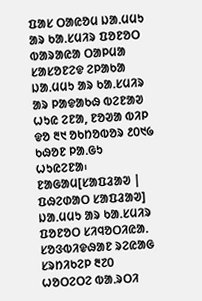ᱯᱟᱥ ᱛᱟᱭᱚᱢ ᱡᱟᱹᱢᱢᱩ ᱟᱨ ᱠᱟᱹᱥᱢᱤᱨ ᱯᱚᱱᱚᱛ ᱵᱟᱨᱟᱭᱟ ᱛᱟᱞᱢᱟ ᱥᱟᱥᱚᱱᱮᱫ ᱮᱞᱟᱠᱟ ᱡᱟᱹᱢᱢᱩ ᱟᱨ ᱠᱟᱹᱥᱢᱤᱨ ᱟᱨ ᱞᱟᱫᱟᱠᱷ ᱵᱮᱱᱟᱣ ᱦᱩᱭ ᱮᱱᱟ, ᱱᱚᱣᱟ ᱵᱤᱞ ᱫᱚ ᱓᱑ ᱚᱠᱴᱚᱵᱚᱨ ᱒᱐᱑᱙ ᱠᱷᱚᱱ ᱞᱟᱹᱜᱩ ᱦᱩᱭᱮᱱᱟ᱾
ᱱᱟᱜᱟᱢ[ᱥᱟᱯᱲᱟᱣ | ᱯᱷᱮᱰᱟᱛ ᱥᱟᱯᱲᱟᱣ]
ᱡᱟᱹᱢᱢᱩ ᱟᱨ ᱠᱟᱹᱥᱢᱤᱨ ᱯᱚᱱᱚᱛ ᱥᱤᱧᱚᱛᱤᱭᱟᱹ ᱥᱚᱝᱵᱤᱫᱷᱟᱱ ᱨᱮᱭᱟᱜ ᱥᱨᱴᱤᱠᱮᱞ ᱓᱗᱐ ᱦᱚᱛᱮᱛᱮ ᱵᱟᱹᱨᱛᱤ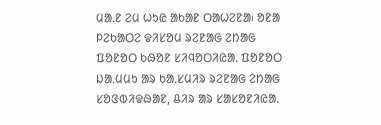ᱢᱟᱹᱱ ᱮᱢ ᱦᱩᱭ ᱟᱠᱟᱱ ᱛᱟᱦᱮᱱᱟ᱾ ᱚᱱᱟ ᱞᱮᱠᱟᱛᱮ ᱫᱤᱥᱚᱢ ᱨᱮᱱᱟᱜ ᱮᱴᱟᱜ ᱯᱚᱱᱚᱛ ᱠᱷᱚᱱ ᱥᱤᱧᱚᱛᱤᱭᱟᱹ ᱯᱚᱱᱚᱛ ᱡᱟᱹᱢᱢᱩ ᱟᱨ ᱠᱟᱹᱥᱢᱤᱨ ᱨᱮᱱᱟᱜ ᱮᱴᱟᱜ ᱥᱚᱝᱵᱤᱫᱷᱟᱱ, ᱪᱤᱨ ᱟᱨ ᱥᱟᱥᱚᱱᱤᱭᱟᱹ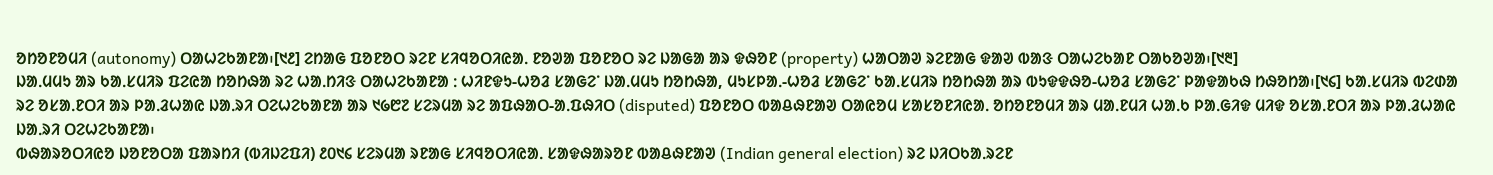ᱚᱴᱚᱱᱚᱢᱤ (autonomy) ᱛᱟᱦᱮᱠᱟᱱᱟ᱾[᱑᱒] ᱮᱴᱟᱜ ᱯᱚᱱᱚᱛ ᱨᱮᱱ ᱥᱤᱧᱚᱛᱤᱭᱟᱹ ᱱᱚᱣᱟ ᱯᱚᱱᱚᱛ ᱨᱮ ᱡᱟᱜᱟ ᱟᱨ ᱫᱷᱚᱱ (property) ᱦᱟᱛᱟᱣ ᱨᱮᱱᱟᱜ ᱫᱟᱣ ᱵᱟᱝ ᱛᱟᱦᱮᱠᱟᱱ ᱛᱟᱠᱚᱣᱟ᱾[᱑᱓]
ᱡᱟᱹᱢᱢᱩ ᱟᱨ ᱠᱟᱹᱥᱢᱤᱨ ᱯᱮᱭᱟ ᱴᱚᱴᱷᱟ ᱨᱮ ᱦᱟᱹᱴᱤᱝ ᱛᱟᱦᱮᱠᱟᱱᱟ ᱺ ᱦᱤᱱᱫᱩ-ᱦᱚᱲ ᱥᱟᱜᱮᱸ ᱡᱟᱹᱢᱢᱩ ᱴᱚᱴᱷᱟ, ᱢᱩᱥᱞᱟᱹ-ᱦᱚᱲ ᱥᱟᱜᱮᱸ ᱠᱟᱹᱥᱢᱤᱨ ᱴᱚᱴᱷᱟ ᱟᱨ ᱵᱩᱫᱫᱷᱚ-ᱦᱚᱲ ᱥᱟᱜᱮᱸ ᱞᱟᱫᱟᱠᱷ ᱴᱷᱚᱴᱟ᱾[᱑᱔] ᱠᱟᱹᱥᱢᱤᱨ ᱵᱮᱰᱟ ᱨᱮ ᱚᱥᱟᱹᱱᱛᱤ ᱟᱨ ᱞᱟᱹᱲᱦᱟᱭ ᱡᱟᱹᱨᱤ ᱛᱮᱦᱮᱠᱟᱱᱟ ᱟᱨ ᱑᱙᱘᱗ ᱥᱮᱨᱢᱟ ᱨᱮ ᱟᱯᱷᱟᱛ-ᱟᱹᱯᱷᱤᱛ (disputed) ᱯᱚᱱᱚᱛ ᱵᱟᱪᱷᱱᱟᱣ ᱛᱟᱭᱚᱢ ᱥᱟᱥᱚᱱᱤᱭᱟᱹ ᱚᱴᱚᱱᱚᱢᱤ ᱟᱨ ᱢᱟᱹᱱᱢᱤ ᱦᱟᱹᱠ ᱞᱟᱹᱜᱤᱫ ᱢᱤᱫ ᱚᱥᱟᱹᱱᱛᱤ ᱟᱨ ᱞᱟᱹᱲᱦᱟᱭ ᱡᱟᱹᱨᱤ ᱛᱮᱦᱮᱠᱟᱱᱟ᱾
ᱵᱷᱟᱨᱚᱛᱤᱭᱚ ᱡᱚᱱᱚᱛᱟ ᱯᱟᱨᱴᱤ (ᱵᱤᱡᱮᱯᱤ) ᱒᱐᱑᱔ ᱥᱮᱨᱢᱟ ᱨᱱᱟᱜ ᱥᱤᱧᱚᱛᱤᱭᱟᱹ ᱥᱟᱫᱷᱟᱨᱚᱱ ᱵᱟᱪᱷᱱᱟᱣ (Indian general election) ᱨᱮ ᱡᱤᱛᱠᱟᱹᱨᱮᱱ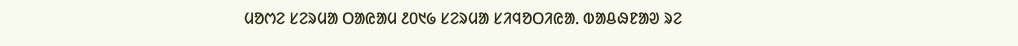ᱢᱚᱬᱮ ᱥᱮᱨᱢᱟ ᱛᱟᱭᱟᱢ ᱒᱐᱑᱙ ᱥᱮᱨᱢᱟ ᱥᱤᱧᱚᱛᱤᱭᱟᱹ ᱵᱟᱪᱷᱱᱟᱣ ᱨᱮ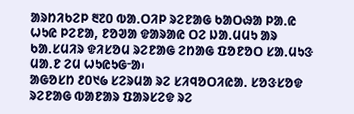ᱟᱨᱴᱤᱠᱮᱞ ᱓᱗᱐ ᱵᱟᱹᱛᱤᱞ ᱨᱮᱱᱟᱜ ᱠᱟᱛᱷᱟ ᱞᱟᱹᱭ ᱦᱩᱭ ᱞᱮᱱᱟ, ᱱᱚᱣᱟ ᱫᱟᱨᱟᱭ ᱛᱮ ᱡᱟᱹᱢᱢᱩ ᱟᱨ ᱠᱟᱹᱥᱢᱤᱨ ᱫᱤᱥᱚᱢ ᱨᱮᱱᱟᱜ ᱮᱴᱟᱜ ᱯᱚᱱᱚᱛ ᱥᱟᱹᱢᱩᱝ ᱢᱟᱹᱱ ᱮᱢ ᱦᱩᱭᱩᱜᱼᱟ᱾
ᱟᱜᱚᱥᱴ ᱒᱐᱑᱙ ᱥᱮᱨᱢᱟ ᱨᱮ ᱥᱤᱧᱚᱛᱤᱭᱟᱹ ᱥᱚᱝᱥᱚᱫ ᱨᱮᱱᱟᱜ ᱵᱟᱱᱟᱨ ᱯᱟᱨᱥᱮᱫ ᱨᱮ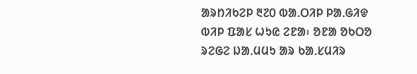ᱟᱨᱴᱤᱠᱮᱞ ᱓᱗᱐ ᱵᱟᱹᱛᱤᱞ ᱞᱟᱹᱜᱤᱫ ᱵᱤᱞ ᱯᱟᱥ ᱦᱩᱭ ᱮᱱᱟ᱾ ᱚᱱᱟ ᱚᱠᱛᱚ ᱨᱮᱜᱮ ᱡᱟᱹᱢᱢᱩ ᱟᱨ ᱠᱟᱹᱥᱢᱤᱨ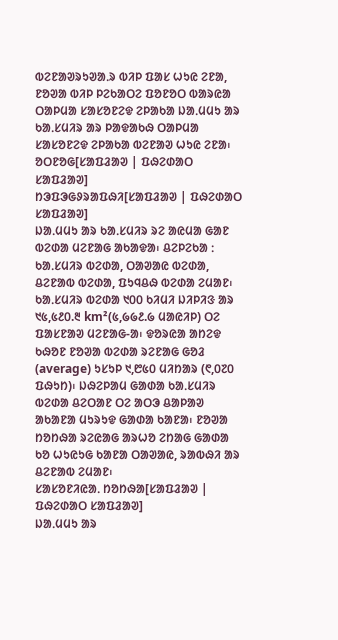ᱵᱮᱱᱟᱣᱨᱩᱣᱟᱹᱨ ᱵᱤᱞ ᱯᱟᱥ ᱦᱩᱭ ᱮᱱᱟ, ᱱᱚᱣᱟ ᱵᱤᱞ ᱞᱮᱠᱟᱛᱮ ᱯᱚᱱᱚᱛ ᱵᱟᱨᱭᱟ ᱛᱟᱞᱢᱟ ᱥᱟᱥᱚᱱᱮᱫ ᱮᱞᱟᱠᱟ ᱡᱟᱹᱢᱢᱩ ᱟᱨ ᱠᱟᱹᱥᱢᱤᱨ ᱟᱨ ᱞᱟᱫᱟᱠᱷ ᱛᱟᱞᱢᱟ ᱥᱟᱥᱚᱱᱮᱫ ᱮᱞᱟᱠᱟ ᱵᱮᱱᱟᱣ ᱦᱩᱭ ᱮᱱᱟ᱾
ᱚᱛᱱᱚᱜ[ᱥᱟᱯᱲᱟᱣ | ᱯᱷᱮᱰᱟᱛ ᱥᱟᱯᱲᱟᱣ]
ᱴᱳᱯᱳᱜᱽᱨᱟᱯᱷᱤ[ᱥᱟᱯᱲᱟᱣ | ᱯᱷᱮᱰᱟᱛ ᱥᱟᱯᱲᱟᱣ]
ᱡᱟᱹᱢᱢᱩ ᱟᱨ ᱠᱟᱹᱥᱢᱤᱨ ᱨᱮ ᱟᱭᱢᱟ ᱜᱟᱱ ᱵᱮᱰᱟ ᱢᱮᱱᱟᱜ ᱟᱠᱟᱫᱟ᱾ ᱪᱮᱞᱮᱠᱟ ᱺ ᱠᱟᱹᱥᱢᱤᱨ ᱵᱮᱰᱟ, ᱛᱟᱣᱟᱭ ᱵᱮᱰᱟ, ᱪᱮᱱᱟᱵ ᱵᱮᱰᱟ, ᱯᱩᱧᱪᱷ ᱵᱮᱰᱟ ᱮᱢᱟᱱ᱾ ᱠᱟᱹᱥᱢᱤᱨ ᱵᱮᱰᱟ ᱑᱐᱐ ᱠᱤᱢᱤ ᱡᱤᱞᱤᱝ ᱟᱨ ᱑᱕,᱕᱒᱐.᱓ km²(᱕,᱙᱙᱒.᱙ ᱢᱟᱭᱤᱞ) ᱛᱮ ᱯᱟᱥᱱᱟᱣ ᱢᱮᱱᱟᱜ-ᱟ᱾ ᱫᱚᱨᱭᱟ ᱟᱴᱮᱫ ᱠᱷᱚᱱ ᱱᱚᱣᱟ ᱵᱮᱰᱟ ᱨᱮᱱᱟᱜ ᱜᱚᱲ (average) ᱩᱥᱩᱞ ᱑,᱘᱕᱐ ᱢᱤᱴᱟᱨ (᱖,᱐᱗᱐ ᱯᱷᱩᱴ)᱾ ᱡᱷᱮᱞᱟᱢ ᱜᱟᱰᱟ ᱠᱟᱹᱥᱢᱤᱨ ᱵᱮᱰᱟ ᱪᱮᱛᱟᱱ ᱛᱮ ᱟᱛᱳ ᱪᱟᱞᱟᱣ ᱟᱠᱟᱱᱟ ᱢᱩᱨᱩᱫ ᱜᱟᱰᱟ ᱠᱟᱱᱟ᱾ ᱱᱚᱣᱟ ᱴᱚᱴᱷᱟ ᱨᱮᱭᱟᱜ ᱟᱨᱦᱚ ᱮᱴᱟᱜ ᱜᱟᱰᱟ ᱠᱚ ᱦᱩᱭᱩᱜ ᱠᱟᱱᱟ ᱛᱟᱣᱟᱭ, ᱨᱟᱵᱷᱤ ᱟᱨ ᱪᱮᱱᱟᱵ ᱮᱢᱟᱱ᱾
ᱥᱟᱥᱚᱱᱤᱭᱟᱹ ᱴᱚᱴᱷᱟ[ᱥᱟᱯᱲᱟᱣ | ᱯᱷᱮᱰᱟᱛ ᱥᱟᱯᱲᱟᱣ]
ᱡᱟᱹᱢᱢᱩ ᱟᱨ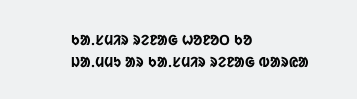ᱠᱟᱹᱥᱢᱤᱨ ᱨᱮᱱᱟᱜ ᱦᱚᱱᱚᱛ ᱠᱚ
ᱡᱟᱹᱢᱢᱩ ᱟᱨ ᱠᱟᱹᱥᱢᱤᱨ ᱨᱮᱱᱟᱜ ᱵᱟᱨᱭᱟ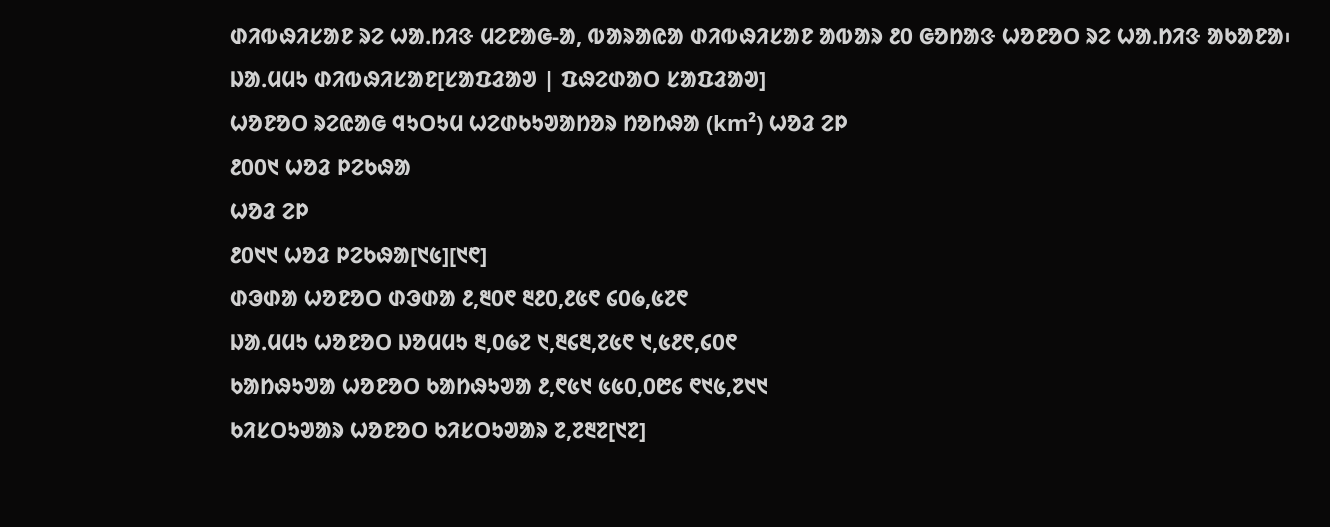ᱰᱤᱵᱷᱤᱥᱟᱱ ᱨᱮ ᱦᱟᱹᱴᱤᱝ ᱢᱮᱱᱟᱜ-ᱟ, ᱵᱟᱨᱟᱭᱟ ᱰᱤᱵᱷᱤᱥᱟᱱ ᱟᱵᱟᱨ ᱒᱐ ᱜᱚᱴᱟᱝ ᱦᱚᱱᱚᱛ ᱨᱮ ᱦᱟᱹᱴᱤᱝ ᱟᱠᱟᱱᱟ᱾
ᱡᱟᱹᱢᱢᱩ ᱰᱤᱵᱷᱤᱥᱟᱱ[ᱥᱟᱯᱲᱟᱣ | ᱯᱷᱮᱰᱟᱛ ᱥᱟᱯᱲᱟᱣ]
ᱦᱚᱱᱚᱛ ᱨᱮᱭᱟᱜ ᱧᱩᱛᱩᱢ ᱦᱮᱰᱠᱩᱣᱟᱴᱚᱨ ᱴᱚᱴᱷᱟ (km²) ᱦᱚᱲ ᱮᱞ
᱒᱐᱐᱑ ᱦᱚᱲ ᱞᱮᱠᱷᱟ
ᱦᱚᱲ ᱮᱞ
᱒᱐᱑᱑ ᱦᱚᱲ ᱞᱮᱠᱷᱟ[᱑᱕][᱑᱖]
ᱰᱳᱰᱟ ᱦᱚᱱᱚᱛ ᱰᱳᱰᱟ ᱒,᱓᱐᱖ ᱓᱒᱐,᱒᱕᱖ ᱔᱐᱙,᱕᱗᱖
ᱡᱟᱹᱢᱢᱩ ᱦᱚᱱᱚᱛ ᱡᱚᱢᱢᱩ ᱓,᱐᱙᱗ ᱑,᱓᱔᱓,᱗᱕᱖ ᱑,᱕᱒᱖,᱔᱐᱖
ᱠᱟᱴᱷᱩᱣᱟ ᱦᱚᱱᱚᱛ ᱠᱟᱴᱷᱩᱣᱟ ᱒,᱖᱕᱑ ᱕᱕᱐,᱐᱘᱔ ᱖᱑᱕,᱗᱑᱑
ᱠᱤᱥᱛᱩᱣᱟᱨ ᱦᱚᱱᱚᱛ ᱠᱤᱥᱛᱩᱣᱟᱨ ᱗,᱗᱓᱗[᱑᱗]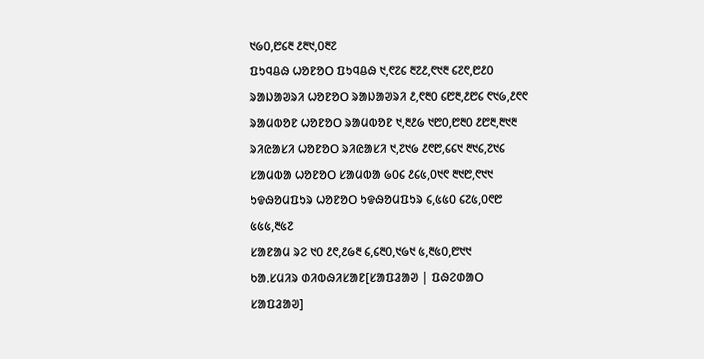᱑᱙᱐,᱘᱔᱓ ᱒᱓᱑,᱐᱓᱗
ᱯᱩᱧᱪᱷ ᱦᱚᱱᱚᱛ ᱯᱩᱧᱪᱷ ᱑,᱖᱗᱔ ᱓᱗᱒,᱖᱑᱓ ᱔᱗᱖,᱘᱒᱐
ᱨᱟᱡᱟᱣᱨᱤ ᱦᱚᱱᱚᱛ ᱨᱟᱡᱟᱣᱨᱤ ᱒,᱖᱓᱐ ᱔᱘᱓,᱒᱘᱔ ᱖᱑᱙,᱒᱖᱖
ᱨᱟᱢᱵᱚᱱ ᱦᱚᱱᱚᱛ ᱨᱟᱢᱵᱚᱱ ᱑,᱓᱒᱙ ᱑᱘᱐,᱘᱓᱐ ᱒᱘᱓,᱓᱑᱓
ᱨᱤᱭᱟᱥᱤ ᱦᱚᱱᱚᱛ ᱨᱤᱭᱟᱥᱤ ᱑,᱗᱑᱙ ᱒᱖᱘,᱔᱔᱑ ᱓᱑᱔,᱗᱑᱔
ᱥᱟᱢᱵᱟ ᱦᱚᱱᱚᱛ ᱥᱟᱢᱵᱟ ᱙᱐᱔ ᱒᱔᱕,᱐᱑᱖ ᱓᱑᱘,᱖᱑᱑
ᱩᱫᱷᱚᱢᱯᱩᱨ ᱦᱚᱱᱚᱛ ᱩᱫᱷᱚᱢᱯᱩᱨ ᱔,᱕᱕᱐ ᱔᱗᱕,᱐᱖᱘ ᱕᱕᱕,᱓᱕᱗
ᱥᱟᱱᱟᱢ ᱨᱮ ᱑᱐ ᱒᱖,᱒᱙᱓ ᱔,᱔᱓᱐,᱑᱙᱑ ᱕,᱓᱕᱐,᱘᱑᱑
ᱠᱟᱹᱥᱢᱤᱨ ᱰᱤᱵᱷᱤᱥᱟᱱ[ᱥᱟᱯᱲᱟᱣ | ᱯᱷᱮᱰᱟᱛ ᱥᱟᱯᱲᱟᱣ]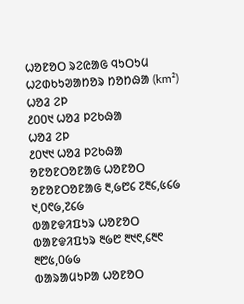ᱦᱚᱱᱚᱛ ᱨᱮᱭᱟᱜ ᱧᱩᱛᱩᱢ ᱦᱮᱰᱠᱩᱣᱟᱴᱚᱨ ᱴᱚᱴᱷᱟ (km²) ᱦᱚᱲ ᱮᱞ
᱒᱐᱐᱑ ᱦᱚᱲ ᱞᱮᱠᱷᱟ
ᱦᱚᱲ ᱮᱞ
᱒᱐᱑᱑ ᱦᱚᱲ ᱞᱮᱠᱷᱟ
ᱚᱱᱚᱱᱛᱚᱱᱟᱜ ᱦᱚᱱᱚᱛ ᱚᱱᱚᱱᱛᱚᱱᱟᱜ ᱓,᱙᱘᱔ ᱗᱓᱔,᱕᱔᱙ ᱑,᱐᱖᱙,᱗᱔᱙
ᱵᱟᱱᱫᱤᱯᱩᱨ ᱦᱚᱱᱚᱛ ᱵᱟᱱᱫᱤᱯᱩᱨ ᱓᱙᱘ ᱓᱑᱖,᱔᱓᱖ ᱓᱘᱕,᱐᱙᱙
ᱵᱟᱨᱟᱢᱩᱞᱟ ᱦᱚᱱᱚᱛ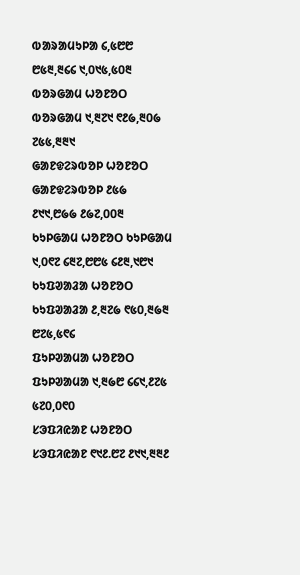ᱵᱟᱨᱟᱢᱩᱞᱟ ᱔,᱕᱘᱘ ᱘᱕᱓,᱓᱔᱔ ᱑,᱐᱑᱕,᱕᱐᱓
ᱵᱚᱨᱜᱟᱢ ᱦᱚᱱᱚᱛ ᱵᱚᱨᱜᱟᱢ ᱑,᱓᱗᱑ ᱖᱒᱙,᱓᱐᱙ ᱗᱕᱕,᱓᱓᱑
ᱜᱟᱱᱫᱮᱨᱵᱚᱞ ᱦᱚᱱᱚᱛ ᱜᱟᱱᱫᱮᱨᱵᱚᱞ ᱒᱕᱙ ᱒᱑᱑,᱘᱙᱙ ᱒᱙᱗,᱐᱐᱓
ᱠᱩᱞᱜᱟᱢ ᱦᱚᱱᱚᱛ ᱠᱩᱞᱜᱟᱢ ᱑,᱐᱖᱗ ᱔᱓᱗,᱘᱘᱕ ᱔᱒᱓,᱑᱘᱑
ᱠᱩᱯᱣᱟᱲᱟ ᱦᱚᱱᱚᱛ ᱠᱩᱯᱣᱟᱲᱟ ᱒,᱓᱗᱙ ᱖᱕᱐,᱓᱙᱓ ᱘᱗᱕,᱕᱖᱔
ᱯᱩᱞᱣᱟᱢᱟ ᱦᱚᱱᱚᱛ ᱯᱩᱞᱣᱟᱢᱟ ᱑,᱓᱙᱘ ᱔᱔᱑,᱒᱗᱕ ᱕᱗᱐,᱐᱖᱐
ᱥᱳᱯᱤᱭᱟᱱ ᱦᱚᱱᱚᱛ ᱥᱳᱯᱤᱭᱟᱱ ᱖᱑᱒.᱘᱗ ᱒᱑᱑,᱓᱓᱒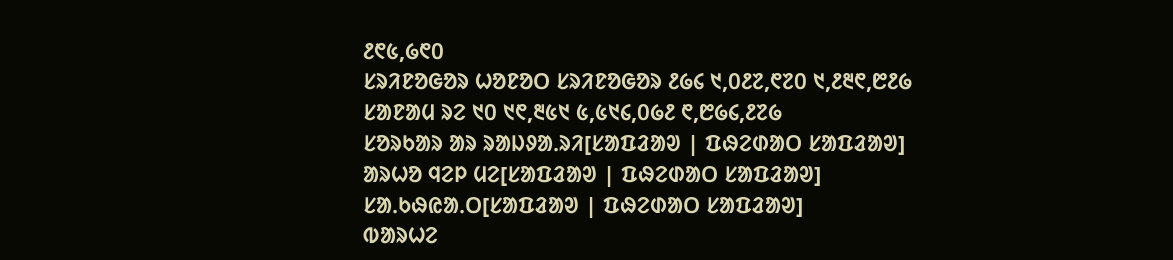᱒᱖᱕,᱙᱖᱐
ᱥᱨᱤᱱᱚᱜᱚᱨ ᱦᱚᱱᱚᱛ ᱥᱨᱤᱱᱚᱜᱚᱨ ᱒᱙᱔ ᱑,᱐᱒᱗,᱖᱗᱐ ᱑,᱒᱓᱖,᱘᱒᱙
ᱥᱟᱱᱟᱢ ᱨᱮ ᱑᱐ ᱑᱖,᱓᱕᱑ ᱕,᱕᱑᱔,᱐᱙᱒ ᱖,᱘᱙᱔,᱒᱗᱙
ᱥᱚᱨᱠᱟᱨ ᱟᱨ ᱨᱟᱡᱽᱟᱹᱨᱤ[ᱥᱟᱯᱲᱟᱣ | ᱯᱷᱮᱰᱟᱛ ᱥᱟᱯᱲᱟᱣ]
ᱟᱨᱦᱚ ᱧᱮᱞ ᱢᱮ[ᱥᱟᱯᱲᱟᱣ | ᱯᱷᱮᱰᱟᱛ ᱥᱟᱯᱲᱟᱣ]
ᱥᱟᱹᱠᱷᱭᱟᱹᱛ[ᱥᱟᱯᱲᱟᱣ | ᱯᱷᱮᱰᱟᱛ ᱥᱟᱯᱲᱟᱣ]
ᱵᱟᱨᱦᱮ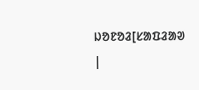ᱡᱚᱱᱚᱲ[ᱥᱟᱯᱲᱟᱣ |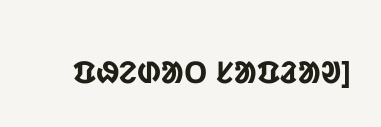ᱯᱷᱮᱰᱟᱛ ᱥᱟᱯᱲᱟᱣ]